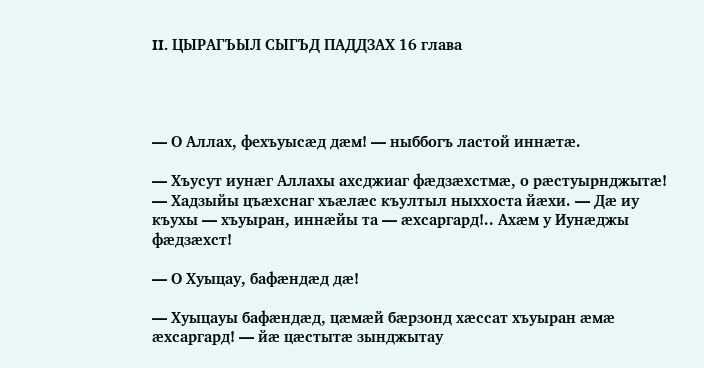II. ЦЫРАГЪЫЛ СЫГЪД ПАДДЗАХ 16 глава




— О Аллах, фехъуысæд дæм! — ныббогъ ластой иннæтæ.

— Хъусут иунæг Аллахы ахсджиаг фæдзæхстмæ, о рæстуырнджытæ! — Хадзыйы цъæхснаг хъæлæс къултыл ныххоста йæхи. — Дæ иу къухы — хъуыран, иннæйы та — æхсаргард!.. Ахæм у Иунæджы фæдзæхст!

— О Хуыцау, бафæндæд дæ!

— Хуыцауы бафæндæд, цæмæй бæрзонд хæссат хъуыран æмæ æхсаргард! — йæ цæстытæ зынджытау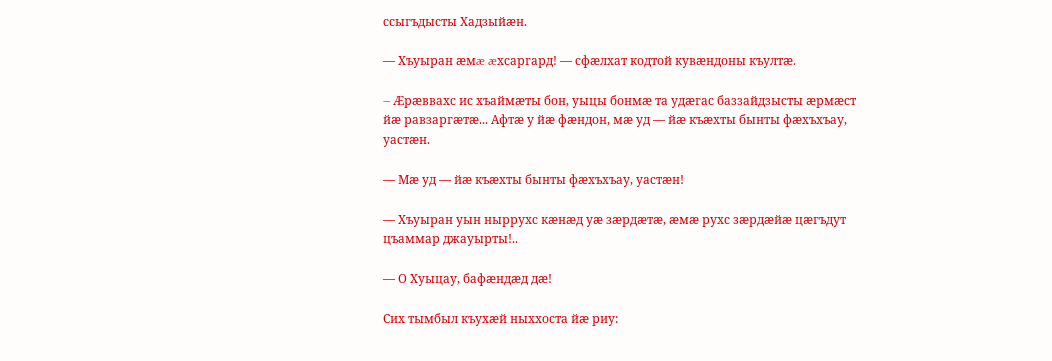ссыгъдысты Хадзыйæн.

— Хъуыран æмæ æхсаргард! — сфæлхат кодтой кувæндоны къултæ.

— Æрæввахс ис хъаймæты бон, уыцы бонмæ та удæгас баззайдзысты æрмæст йæ равзаргæтæ... Афтæ у йæ фæндон, мæ уд — йæ къæхты бынты фæхъхъау, уастæн.

— Мæ уд — йæ къæхты бынты фæхъхъау, уастæн!

— Хъуыран уын ныррухс кæнæд уæ зæрдæтæ, æмæ рухс зæрдæйæ цæгъдут цъаммар джауырты!..

— О Хуыцау, бафæндæд дæ!

Сих тымбыл къухæй ныххоста йæ риу: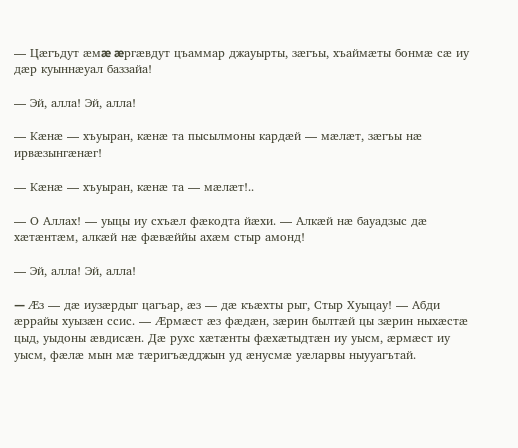— Цæгъдут æмæ æргæвдут цъаммар джауырты, зæгъы, хъаймæты бонмæ сæ иу дæр куыннæуал баззайа!

— Эй, алла! Эй, алла!

— Кæнæ — хъуыран, кæнæ та пысылмоны кардæй — мæлæт, зæгъы нæ ирвæзынгæнæг!

— Кæнæ — хъуыран, кæнæ та — мæлæт!..

— О Аллах! — уыцы иу схъæл фæкодта йæхи. — Алкæй нæ бауадзыс дæ хæтæнтæм, алкæй нæ фæвæййы ахæм стыр амонд!

— Эй, алла! Эй, алла!

— Æз — дæ иузæрдыг цагъар, æз — дæ къæхты рыг, Стыр Хуыцау! — Абди æррайы хуызæн ссис. — Æрмæст æз фæдæн, зæрин былтæй цы зæрин ныхæстæ цыд, уыдоны æвдисæн. Дæ рухс хæтæнты фæхæтыдтæн иу уысм, æрмæст иу уысм, фæлæ мын мæ тæригъæдджын уд æнусмæ уæларвы ныууагътай.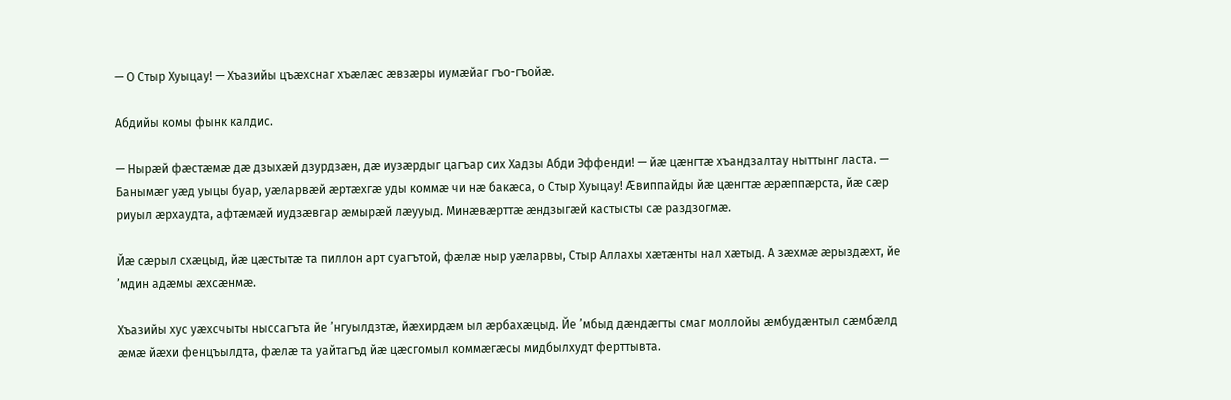— О Стыр Хуыцау! — Хъазийы цъæхснаг хъæлæс æвзæры иумæйаг гъо-гъойæ.

Абдийы комы фынк калдис.

— Нырæй фæстæмæ дæ дзыхæй дзурдзæн, дæ иузæрдыг цагъар сих Хадзы Абди Эффенди! — йæ цæнгтæ хъандзалтау ныттынг ласта. — Банымæг уæд уыцы буар, уæларвæй æртæхгæ уды коммæ чи нæ бакæса, о Стыр Хуыцау! Æвиппайды йæ цæнгтæ æрæппæрста, йæ сæр риуыл æрхаудта, афтæмæй иудзæвгар æмырæй лæууыд. Минæвæрттæ æндзыгæй кастысты сæ раздзогмæ.

Йæ сæрыл схæцыд, йæ цæстытæ та пиллон арт суагътой, фæлæ ныр уæларвы, Стыр Аллахы хæтæнты нал хæтыд. А зæхмæ æрыздæхт, йе ’мдин адæмы æхсæнмæ.

Хъазийы хус уæхсчыты ныссагъта йе ’нгуылдзтæ, йæхирдæм ыл æрбахæцыд. Йе ’мбыд дæндæгты смаг моллойы æмбудæнтыл сæмбæлд æмæ йæхи фенцъылдта, фæлæ та уайтагъд йæ цæсгомыл коммæгæсы мидбылхудт ферттывта.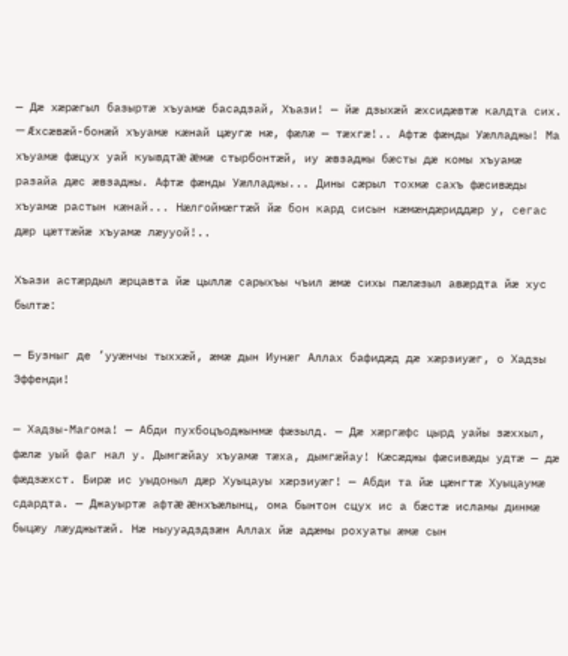— Дæ хæрæгыл базыртæ хъуамæ басадзай, Хъази! — йæ дзыхæй æхсидæвтæ калдта сих. — Æхсæвæй-бонæй хъуамæ кæнай цæугæ нæ, фæлæ — тæхгæ!.. Афтæ фæнды Уæлладжы! Ма хъуамæ фæцух уай куывдтæ æмæ стырбонтæй, иу æвзаджы бæсты дæ комы хъуамæ разайа дæс æвзаджы. Афтæ фæнды Уæлладжы... Дины сæрыл тохмæ сахъ фæсивæды хъуамæ растын кæнай... Нæлгоймæгтæй йæ бон кард сисын кæмæндæриддæр у, сегас дæр цæттæйæ хъуамæ лæууой!..

Хъази астæрдыл æрцавта йæ цыллæ сарыхъы чъил æмæ сихы пæлæзыл авæрдта йæ хус былтæ:

— Бузныг де ’ууæнчы тыххæй, æмæ дын Иунæг Аллах бафидæд дæ хæрзиуæг, о Хадзы Эффенди!

— Хадзы-Магома! — Абди пухбоцъоджынмæ фæзылд. — Дæ хæргæфс цырд уайы зæххыл, фæлæ уый фаг нал у. Дымгæйау хъуамæ тæха, дымгæйау! Кæсæджы фæсивæды удтæ — дæ фæдзæхст. Бирæ ис уыдоныл дæр Хуыцауы хæрзиуæг! — Абди та йæ цæнгтæ Хуыцаумæ сдардта. — Джауыртæ афтæ æнхъæлынц, ома бынтон сцух ис а бæстæ исламы динмæ быцæу лæуджытæй. Нæ ныууадздзæн Аллах йæ адæмы рохуаты æмæ сын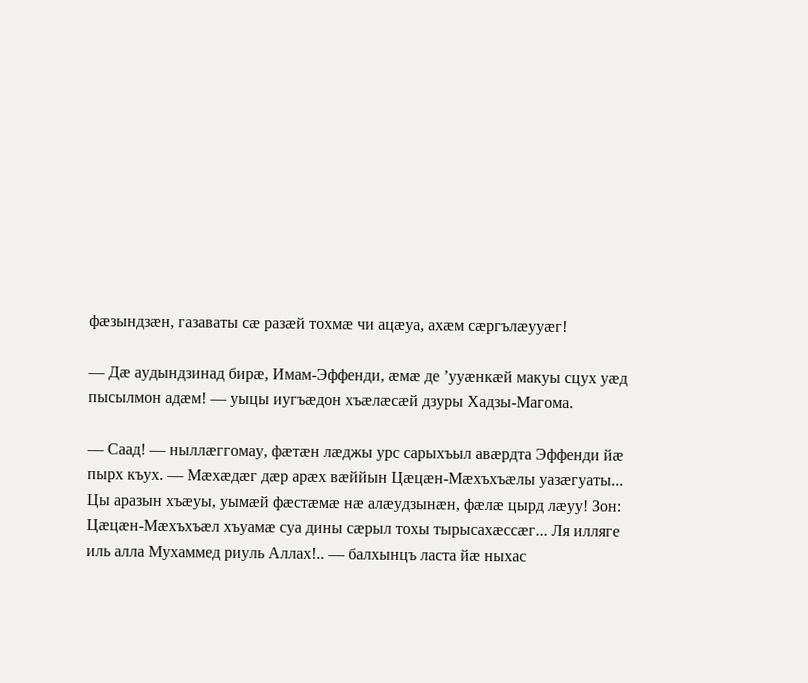фæзындзæн, газаваты сæ разæй тохмæ чи ацæуа, ахæм сæргълæууæг!

— Дæ аудындзинад бирæ, Имам-Эффенди, æмæ де ’ууæнкæй макуы сцух уæд пысылмон адæм! — уыцы иугъæдон хъæлæсæй дзуры Хадзы-Магома.

— Саад! — ныллæггомау, фæтæн лæджы урс сарыхъыл авæрдта Эффенди йæ пырх къух. — Мæхæдæг дæр арæх вæййын Цæцæн-Мæхъхъæлы уазæгуаты... Цы аразын хъæуы, уымæй фæстæмæ нæ алæудзынæн, фæлæ цырд лæуу! Зон: Цæцæн-Мæхъхъæл хъуамæ суа дины сæрыл тохы тырысахæссæг... Ля илляге иль алла Мухаммед риуль Аллах!.. — балхынцъ ласта йæ ныхас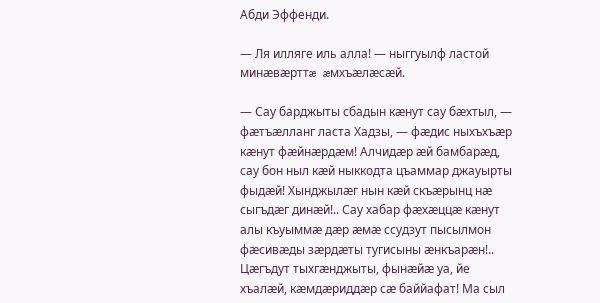Абди Эффенди.

— Ля илляге иль алла! — ныггуылф ластой минæвæрттæ æмхъæлæсæй.

— Сау барджыты сбадын кæнут сау бæхтыл, — фæтъæлланг ласта Хадзы, — фæдис ныхъхъæр кæнут фæйнæрдæм! Алчидæр æй бамбарæд, сау бон ныл кæй ныккодта цъаммар джауырты фыдæй! Хынджылæг нын кæй скъæрынц нæ сыгъдæг динæй!.. Сау хабар фæхæццæ кæнут алы къуыммæ дæр æмæ ссудзут пысылмон фæсивæды зæрдæты тугисыны æнкъарæн!.. Цæгъдут тыхгæнджыты, фынæйæ уа, йе хъалæй, кæмдæриддæр сæ баййафат! Ма сыл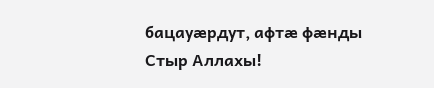бацауæрдут, афтæ фæнды Стыр Аллахы!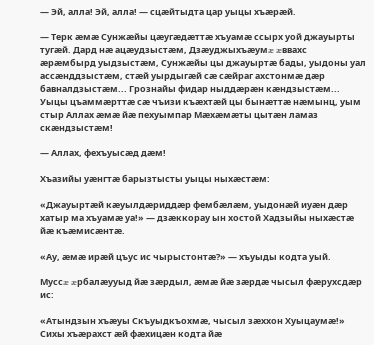— Эй, алла! Эй, алла! — сцæйтыдта цар уыцы хъæрæй.

— Терк æмæ Сунжæйы цæугæдæттæ хъуамæ ссырх уой джауырты тугæй. Дард нæ ацæудзыстæм, Дзæуджыхъæумæ æввахс æрæмбырд уыдзыстæм, Сунжæйы цы джауыртæ бады, уыдоны уал ассæнддзыстæм, стæй уырдыгæй сæ сæйраг ахстонмæ дæр бавналдзыстæм... Грознайы фидар ныддæрæн кæндзыстæм... Уыцы цъаммæрттæ сæ чъизи къæхтæй цы бынæттæ нæмынц, уым стыр Аллах æмæ йæ пехуымпар Мæхæмæты цытæн ламаз скæндзыстæм!

— Аллах, фехъуысæд дæм!

Хъазийы уæнгтæ барызтысты уыцы ныхæстæм:

«Джауыртæй кæуылдæриддæр фембæлæм, уыдонæй иуæн дæр хатыр ма хъуамæ уа!» — дзæккорау ын хостой Хадзыйы ныхæстæ йæ къæмисæнтæ.

«Ау, æмæ ирæй цъус ис чырыстонтæ?» — хъуыды кодта уый.

Муссæ æрбалæууыд йæ зæрдыл, æмæ йæ зæрдæ чысыл фæрухсдæр ис:

«Атындзын хъæуы Скъуыдкъохмæ, чысыл зæххон Хуыцаумæ!» Сихы хъæрахст æй фæхицæн кодта йæ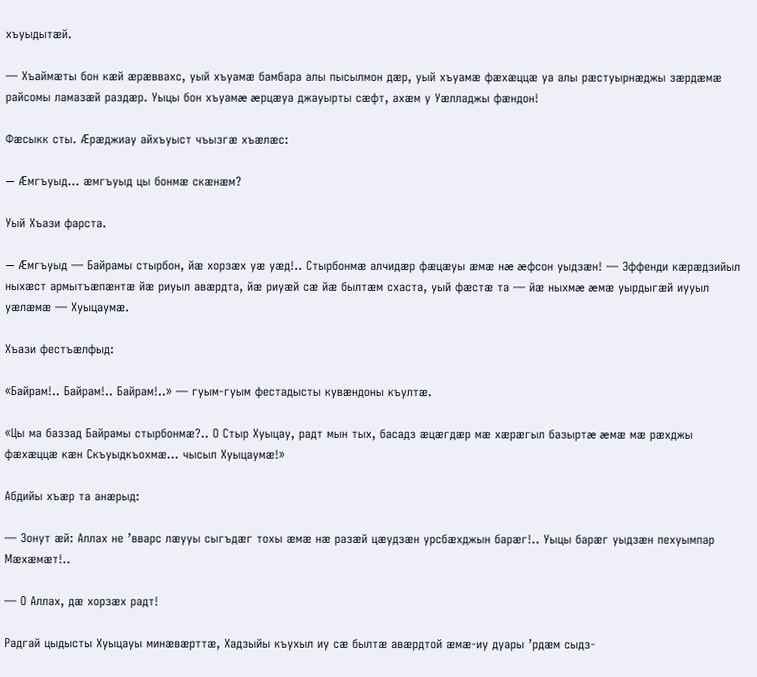хъуыдытæй.

— Хъаймæты бон кæй æрæввахс, уый хъуамæ бамбара алы пысылмон дæр, уый хъуамæ фæхæццæ уа алы рæстуырнæджы зæрдæмæ райсомы ламазæй раздæр. Уыцы бон хъуамæ æрцæуа джауырты сæфт, ахæм у Уæлладжы фæндон!

Фæсыкк сты. Æрæджиау айхъуыст чъызгæ хъæлæс:

— Æмгъуыд... æмгъуыд цы бонмæ скæнæм?

Уый Хъази фарста.

— Æмгъуыд — Байрамы стырбон, йæ хорзæх уæ уæд!.. Стырбонмæ алчидæр фæцæуы æмæ нæ æфсон уыдзæн! — Эффенди кæрæдзийыл ныхæст армытъæпæнтæ йæ риуыл авæрдта, йæ риуæй сæ йæ былтæм схаста, уый фæстæ та — йæ ныхмæ æмæ уырдыгæй иууыл уæлæмæ — Хуыцаумæ.

Хъази фестъæлфыд:

«Байрам!.. Байрам!.. Байрам!..» — гуым-гуым фестадысты кувæндоны къултæ.

«Цы ма баззад Байрамы стырбонмæ?.. О Стыр Хуыцау, радт мын тых, басадз æцæгдæр мæ хæрæгыл базыртæ æмæ мæ рæхджы фæхæццæ кæн Скъуыдкъохмæ... чысыл Хуыцаумæ!»

Абдийы хъæр та анæрыд:

— Зонут æй: Аллах не ’вварс лæууы сыгъдæг тохы æмæ нæ разæй цæудзæн урсбæхджын барæг!.. Уыцы барæг уыдзæн пехуымпар Мæхæмæт!..

— О Аллах, дæ хорзæх радт!

Радгай цыдысты Хуыцауы минæвæрттæ, Хадзыйы къухыл иу сæ былтæ авæрдтой æмæ-иу дуары ’рдæм сыдз-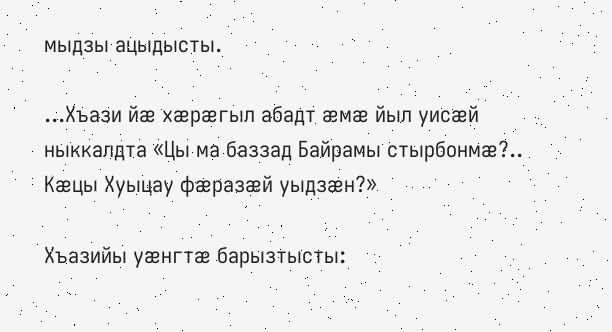мыдзы ацыдысты.

...Хъази йæ хæрæгыл абадт æмæ йыл уисæй ныккалдта «Цы ма баззад Байрамы стырбонмæ?.. Кæцы Хуыцау фæразæй уыдзæн?»

Хъазийы уæнгтæ барызтысты: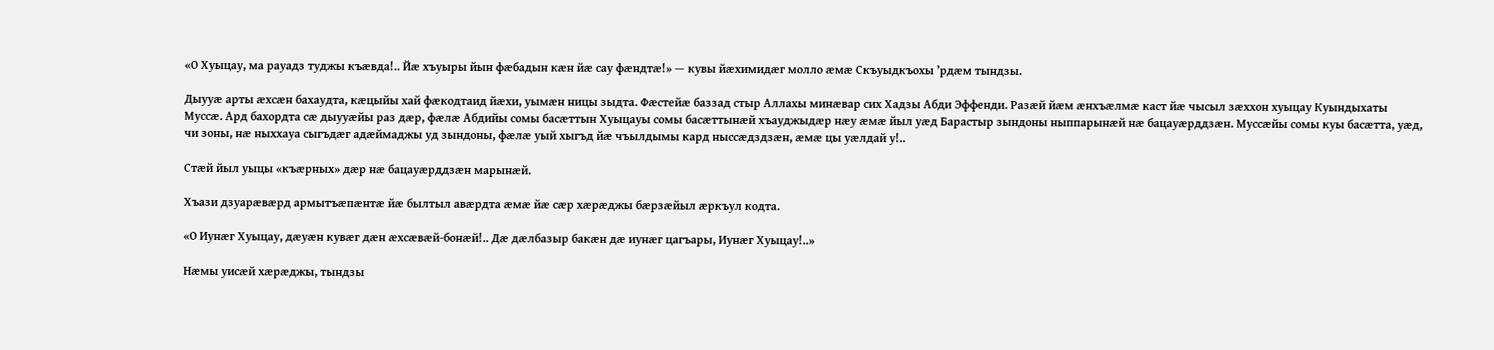«О Хуыцау, ма рауадз туджы къæвда!.. Йæ хъуыры йын фæбадын кæн йæ сау фæндтæ!» — кувы йæхимидæг молло æмæ Скъуыдкъохы ’рдæм тындзы.

Дыууæ арты æхсæн бахаудта, кæцыйы хай фæкодтаид йæхи, уымæн ницы зыдта. Фæстейæ баззад стыр Аллахы минæвар сих Хадзы Абди Эффенди. Разæй йæм æнхъæлмæ каст йæ чысыл зæххон хуыцау Куындыхаты Муссæ. Ард бахордта сæ дыууæйы раз дæр, фæлæ Абдийы сомы басæттын Хуыцауы сомы басæттынæй хъауджыдæр нæу æмæ йыл уæд Барастыр зындоны ныппарынæй нæ бацауæрддзæн. Муссæйы сомы куы басæтта, уæд, чи зоны, нæ ныххауа сыгъдæг адæймаджы уд зындоны, фæлæ уый хыгъд йæ чъылдымы кард ныссæдздзæн, æмæ цы уæлдай у!..

Стæй йыл уыцы «къæрных» дæр нæ бацауæрддзæн марынæй.

Хъази дзуарæвæрд армытъæпæнтæ йæ былтыл авæрдта æмæ йæ сæр хæрæджы бæрзæйыл æркъул кодта.

«О Иунæг Хуыцау, дæуæн кувæг дæн æхсæвæй-бонæй!.. Дæ дæлбазыр бакæн дæ иунæг цагъары, Иунæг Хуыцау!..»

Нæмы уисæй хæрæджы, тындзы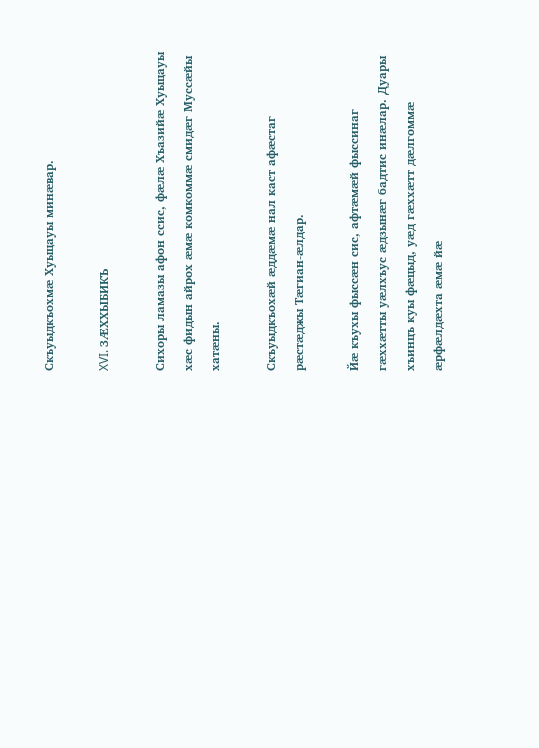Скъуыдкъохмæ Хуыцауы минæвар.

XVI. ЗÆХХЫБИКЪ

Сихоры ламазы афон ссис, фæлæ Хъазийæ Хуыцауы хæс фидын айрох æмæ комкоммæ смидæг Муссæйы хатæны.

Скъуыдкъохæй æддæмæ нал каст афæстаг рæстæджы Тæгиан-æлдар.

Йæ къухы фыссæн сис, афтæмæй фыссинаг гæххæтты уæлхъус æдзынæг бадтис инæлар. Дуары хъинцъ куы фæцыд, уæд гæххæтт дæлгоммæ æрфæлдæхта æмæ йæ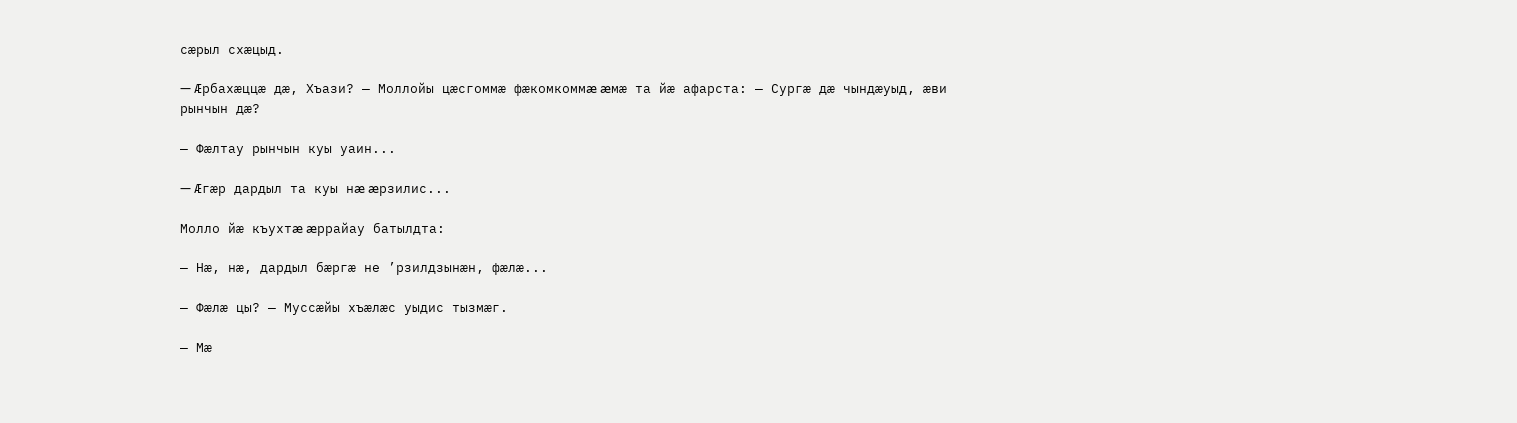сæрыл схæцыд.

— Æрбахæццæ дæ, Хъази? — Моллойы цæсгоммæ фæкомкоммæ æмæ та йæ афарста: — Сургæ дæ чындæуыд, æви рынчын дæ?

— Фæлтау рынчын куы уаин...

— Æгæр дардыл та куы нæ æрзилис...

Молло йæ къухтæ æррайау батылдта:

— Нæ, нæ, дардыл бæргæ не ’рзилдзынæн, фæлæ...

— Фæлæ цы? — Муссæйы хъæлæс уыдис тызмæг.

— Мæ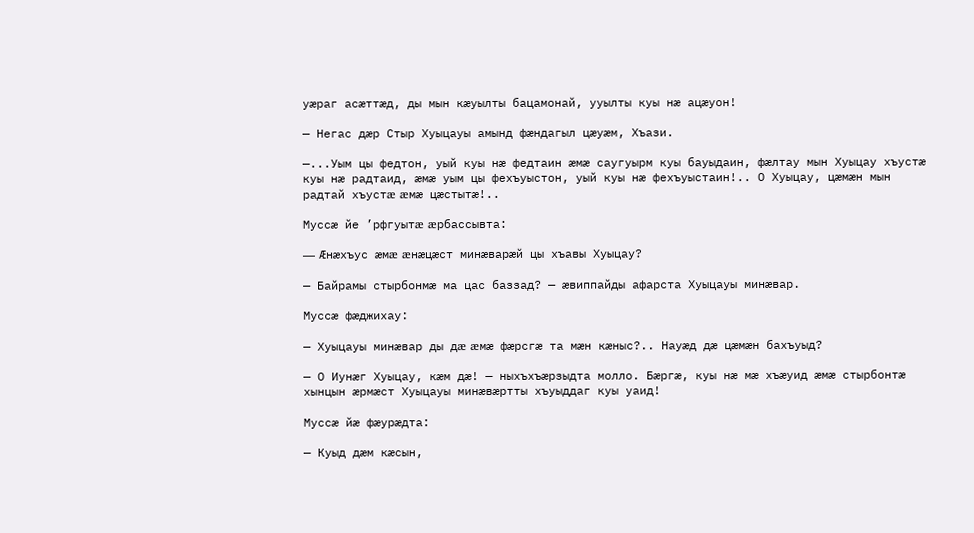уæраг асæттæд, ды мын кæуылты бацамонай, ууылты куы нæ ацæуон!

— Негас дæр Стыр Хуыцауы амынд фæндагыл цæуæм, Хъази.

—...Уым цы федтон, уый куы нæ федтаин æмæ саугуырм куы бауыдаин, фæлтау мын Хуыцау хъустæ куы нæ радтаид, æмæ уым цы фехъуыстон, уый куы нæ фехъуыстаин!.. О Хуыцау, цæмæн мын радтай хъустæ æмæ цæстытæ!..

Муссæ йе ’рфгуытæ æрбассывта:

— Æнæхъус æмæ æнæцæст минæварæй цы хъавы Хуыцау?

— Байрамы стырбонмæ ма цас баззад? — æвиппайды афарста Хуыцауы минæвар.

Муссæ фæджихау:

— Хуыцауы минæвар ды дæ æмæ фæрсгæ та мæн кæныс?.. Науæд дæ цæмæн бахъуыд?

— О Иунæг Хуыцау, кæм дæ! — ныхъхъæрзыдта молло. Бæргæ, куы нæ мæ хъæуид æмæ стырбонтæ хынцын æрмæст Хуыцауы минæвæртты хъуыддаг куы уаид!

Муссæ йæ фæурæдта:

— Куыд дæм кæсын,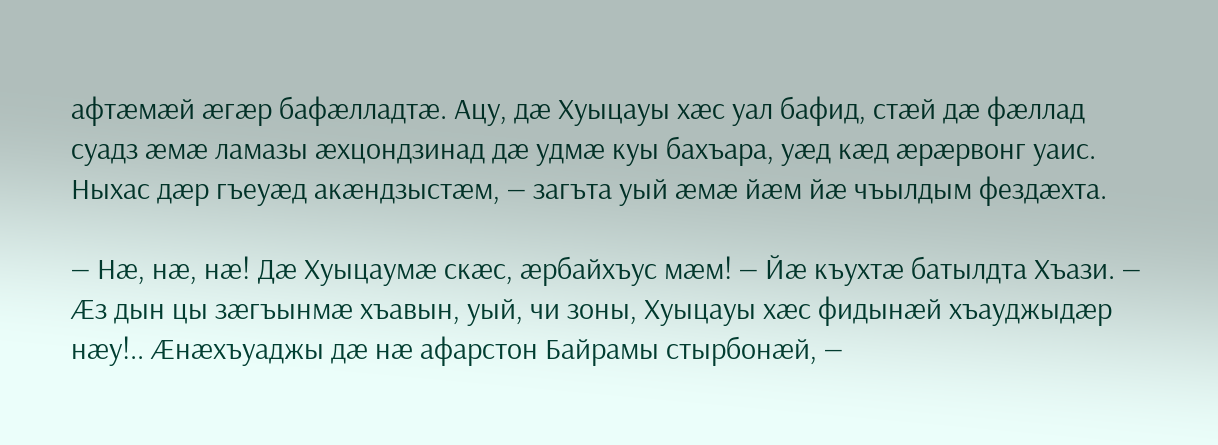афтæмæй æгæр бафæлладтæ. Ацу, дæ Хуыцауы хæс уал бафид, стæй дæ фæллад суадз æмæ ламазы æхцондзинад дæ удмæ куы бахъара, уæд кæд æрæрвонг уаис. Ныхас дæр гъеуæд акæндзыстæм, — загъта уый æмæ йæм йæ чъылдым фездæхта.

— Нæ, нæ, нæ! Дæ Хуыцаумæ скæс, æрбайхъус мæм! — Йæ къухтæ батылдта Хъази. — Æз дын цы зæгъынмæ хъавын, уый, чи зоны, Хуыцауы хæс фидынæй хъауджыдæр нæу!.. Æнæхъуаджы дæ нæ афарстон Байрамы стырбонæй, —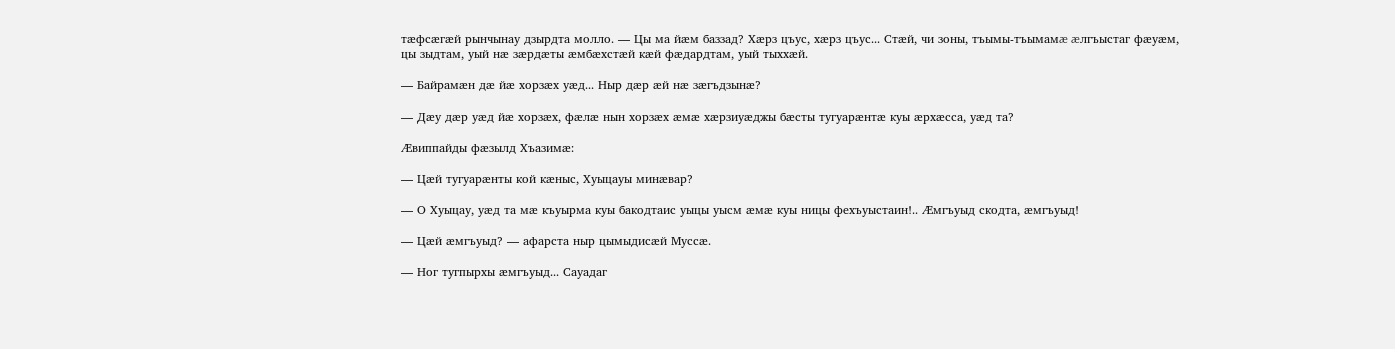тæфсæгæй рынчынау дзырдта молло. — Цы ма йæм баззад? Хæрз цъус, хæрз цъус... Стæй, чи зоны, тъымы-тъымамæ æлгъыстаг фæуæм, цы зыдтам, уый нæ зæрдæты æмбæхстæй кæй фæдардтам, уый тыххæй.

— Байрамæн дæ йæ хорзæх уæд... Ныр дæр æй нæ зæгъдзынæ?

— Дæу дæр уæд йæ хорзæх, фæлæ нын хорзæх æмæ хæрзиуæджы бæсты тугуарæнтæ куы æрхæсса, уæд та?

Æвиппайды фæзылд Хъазимæ:

— Цæй тугуарæнты кой кæныс, Хуыцауы минæвар?

— О Хуыцау, уæд та мæ къуырма куы бакодтаис уыцы уысм æмæ куы ницы фехъуыстаин!.. Æмгъуыд скодта, æмгъуыд!

— Цæй æмгъуыд? — афарста ныр цымыдисæй Муссæ.

— Ног тугпырхы æмгъуыд... Сауадаг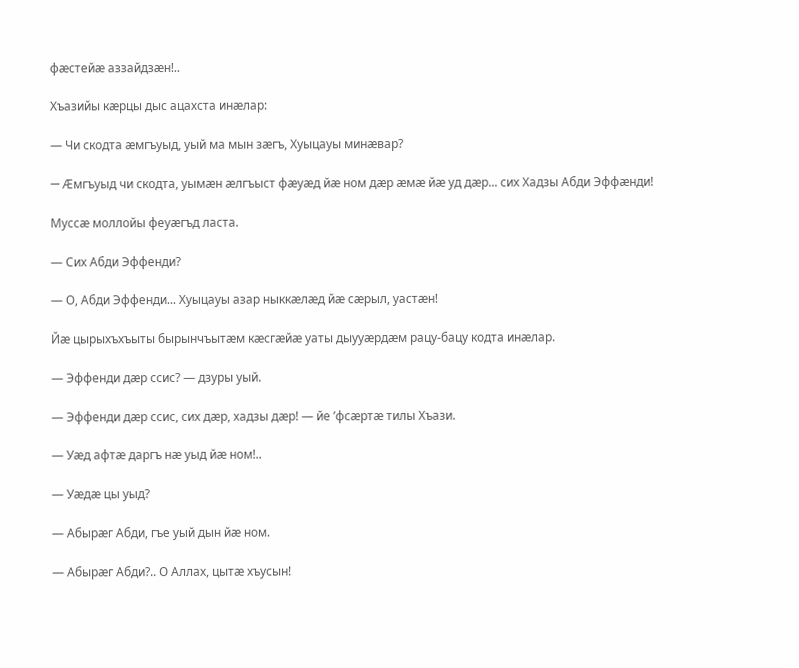фæстейæ аззайдзæн!..

Хъазийы кæрцы дыс ацахста инæлар:

— Чи скодта æмгъуыд, уый ма мын зæгъ, Хуыцауы минæвар?

— Æмгъуыд чи скодта, уымæн æлгъыст фæуæд йæ ном дæр æмæ йæ уд дæр... сих Хадзы Абди Эффæнди!

Муссæ моллойы феуæгъд ласта.

— Сих Абди Эффенди?

— О, Абди Эффенди... Хуыцауы азар ныккæлæд йæ сæрыл, уастæн!

Йæ цырыхъхъыты бырынчъытæм кæсгæйæ уаты дыууæрдæм рацу-бацу кодта инæлар.

— Эффенди дæр ссис? — дзуры уый.

— Эффенди дæр ссис, сих дæр, хадзы дæр! — йе ’фсæртæ тилы Хъази.

— Уæд афтæ даргъ нæ уыд йæ ном!..

— Уæдæ цы уыд?

— Абырæг Абди, гъе уый дын йæ ном.

— Абырæг Абди?.. О Аллах, цытæ хъусын!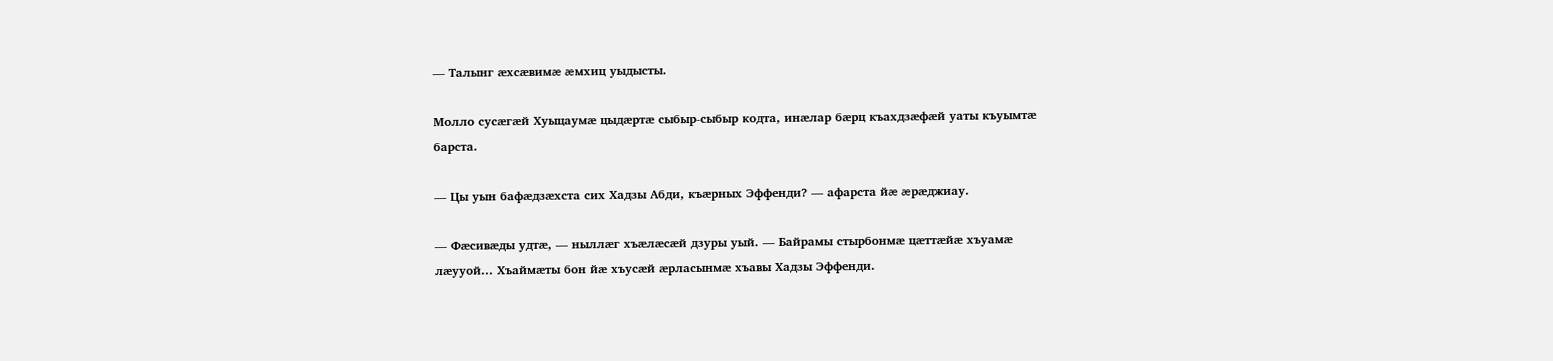— Талынг æхсæвимæ æмхиц уыдысты.

Молло сусæгæй Хуыцаумæ цыдæртæ сыбыр-сыбыр кодта, инæлар бæрц къахдзæфæй уаты къуымтæ барста.

— Цы уын бафæдзæхста сих Хадзы Абди, къæрных Эффенди? — афарста йæ æрæджиау.

— Фæсивæды удтæ, — ныллæг хъæлæсæй дзуры уый. — Байрамы стырбонмæ цæттæйæ хъуамæ лæууой... Хъаймæты бон йæ хъусæй æрласынмæ хъавы Хадзы Эффенди.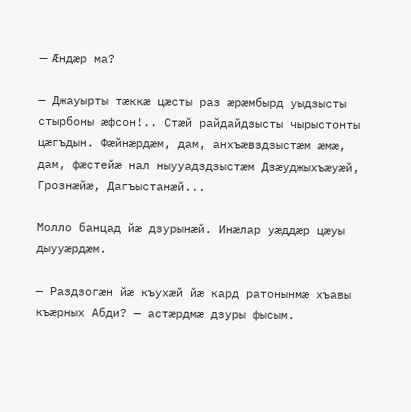— Æндæр ма?

— Джауырты тæккæ цæсты раз æрæмбырд уыдзысты стырбоны æфсон!.. Стæй райдайдзысты чырыстонты цæгъдын. Фæйнæрдæм, дам, анхъæвздзыстæм æмæ, дам, фæстейæ нал ныууадздзыстæм Дзæуджыхъæуæй, Грознæйæ, Дагъыстанæй...

Молло банцад йæ дзурынæй. Инæлар уæддæр цæуы дыууæрдæм.

— Раздзогæн йæ къухæй йæ кард ратонынмæ хъавы къæрных Абди? — астæрдмæ дзуры фысым.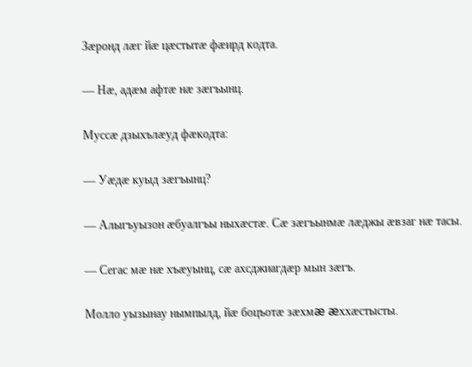Зæронд лæг йæ цæстытæ фæирд кодта.

— Нæ, адæм афтæ нæ зæгъынц.

Муссæ дзыхълæуд фæкодта:

— Уæдæ куыд зæгъынц?

— Алыгъуызон æбуалгъы ныхæстæ. Сæ зæгъынмæ лæджы æвзаг нæ тасы.

— Сегас мæ нæ хъæуынц, сæ ахсджиагдæр мын зæгъ.

Молло уызынау нымпылд, йæ боцъотæ зæхмæ æххæстысты.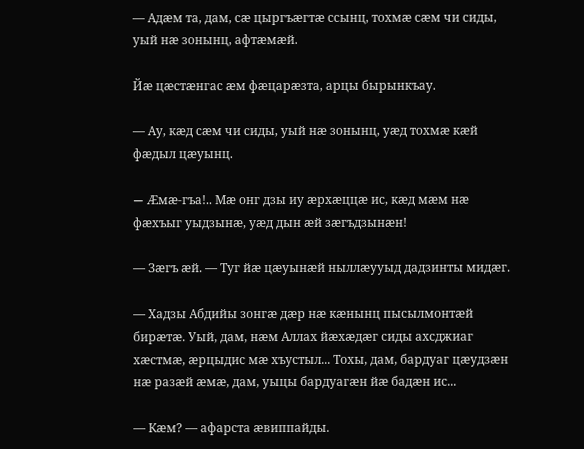— Адæм та, дам, сæ цыргъæгтæ ссынц, тохмæ сæм чи сиды, уый нæ зонынц, афтæмæй.

Йæ цæстæнгас æм фæцарæзта, арцы бырынкъау.

— Ау, кæд сæм чи сиды, уый нæ зонынц, уæд тохмæ кæй фæдыл цæуынц.

— Æмæ-гъа!.. Мæ онг дзы иу æрхæццæ ис, кæд мæм нæ фæхъыг уыдзынæ, уæд дын æй зæгъдзынæн!

— Зæгъ æй. — Туг йæ цæуынæй ныллæууыд дадзинты мидæг.

— Хадзы Абдийы зонгæ дæр нæ кæнынц пысылмонтæй бирæтæ. Уый, дам, нæм Аллах йæхæдæг сиды ахсджиаг хæстмæ, æрцыдис мæ хъустыл... Тохы, дам, бардуаг цæудзæн нæ разæй æмæ, дам, уыцы бардуагæн йæ бадæн ис...

— Кæм? — афарста æвиппайды.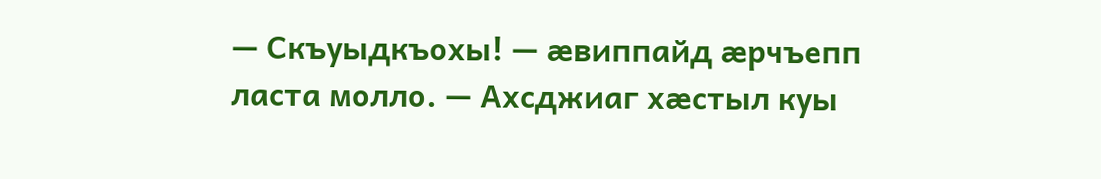— Скъуыдкъохы! — æвиппайд æрчъепп ласта молло. — Ахсджиаг хæстыл куы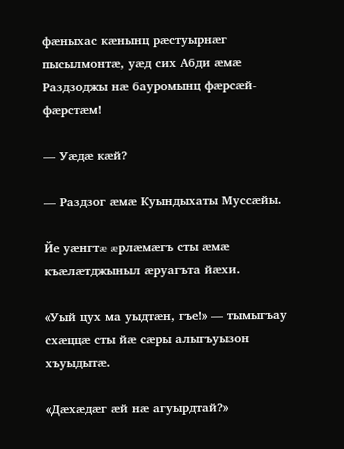фæныхас кæнынц рæстуырнæг пысылмонтæ, уæд сих Абди æмæ Раздзоджы нæ бауромынц фæрсæй-фæрстæм!

— Уæдæ кæй?

— Раздзог æмæ Куындыхаты Муссæйы.

Йе уæнгтæ æрлæмæгъ сты æмæ къæлæтджыныл æруагъта йæхи.

«Уый цух ма уыдтæн, гъе!» — тымыгъау схæццæ сты йæ сæры алыгъуызон хъуыдытæ.

«Дæхæдæг æй нæ агуырдтай?»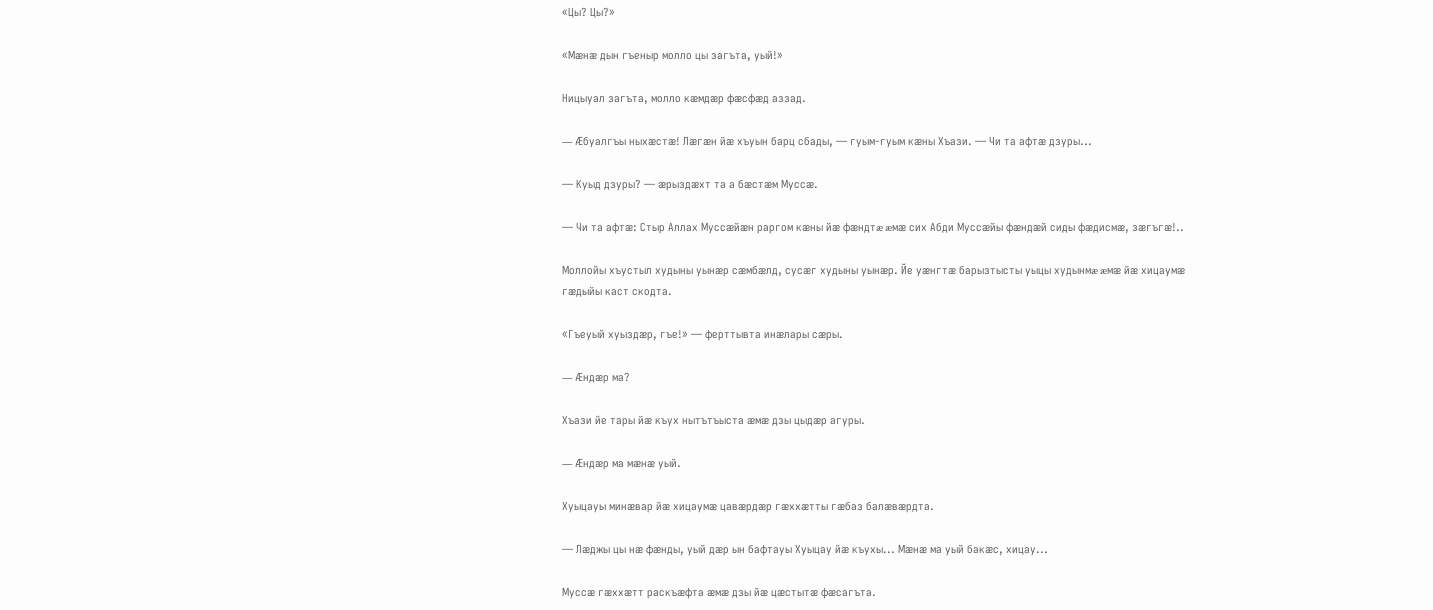«Цы? Цы?»

«Мæнæ дын гъеныр молло цы загъта, уый!»

Ницыуал загъта, молло кæмдæр фæсфæд аззад.

— Æбуалгъы ныхæстæ! Лæгæн йæ хъуын барц сбады, — гуым-гуым кæны Хъази. — Чи та афтæ дзуры...

— Куыд дзуры? — æрыздæхт та а бæстæм Муссæ.

— Чи та афтæ: Стыр Аллах Муссæйæн раргом кæны йæ фæндтæ æмæ сих Абди Муссæйы фæндæй сиды фæдисмæ, зæгъгæ!..

Моллойы хъустыл худыны уынæр сæмбæлд, сусæг худыны уынæр. Йе уæнгтæ барызтысты уыцы худынмæ æмæ йæ хицаумæ гæдыйы каст скодта.

«Гъеуый хуыздæр, гъе!» — ферттывта инæлары сæры.

— Æндæр ма?

Хъази йе тары йæ къух нытътъыста æмæ дзы цыдæр агуры.

— Æндæр ма мæнæ уый.

Хуыцауы минæвар йæ хицаумæ цавæрдæр гæххæтты гæбаз балæвæрдта.

— Лæджы цы нæ фæнды, уый дæр ын бафтауы Хуыцау йæ къухы... Мæнæ ма уый бакæс, хицау...

Муссæ гæххæтт раскъæфта æмæ дзы йæ цæстытæ фæсагъта.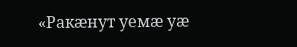«Ракæнут уемæ уæ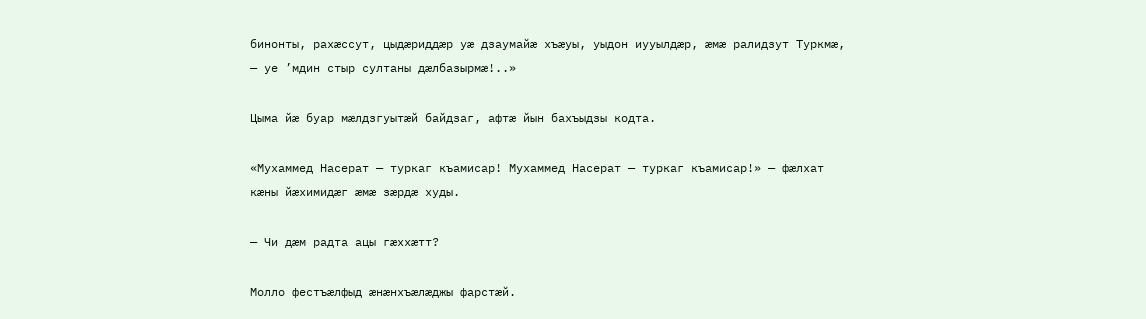бинонты, рахæссут, цыдæриддæр уæ дзаумайæ хъæуы, уыдон иууылдæр, æмæ ралидзут Туркмæ, — уе ’мдин стыр султаны дæлбазырмæ!..»

Цыма йæ буар мæлдзгуытæй байдзаг, афтæ йын бахъыдзы кодта.

«Мухаммед Насерат — туркаг къамисар! Мухаммед Насерат — туркаг къамисар!» — фæлхат кæны йæхимидæг æмæ зæрдæ худы.

— Чи дæм радта ацы гæххæтт?

Молло фестъæлфыд æнæнхъæлæджы фарстæй.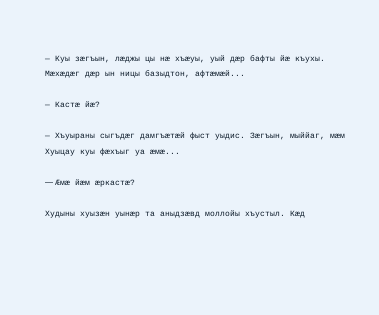— Куы зæгъын, лæджы цы нæ хъæуы, уый дæр бафты йæ къухы. Мæхæдæг дæр ын ницы базыдтон, афтæмæй...

— Кастæ йæ?

— Хъуыраны сыгъдæг дамгъæтæй фыст уыдис. Зæгъын, мыййаг, мæм Хуыцау куы фæхъыг уа æмæ...

— Æмæ йæм æркастæ?

Худыны хуызæн уынæр та аныдзæвд моллойы хъустыл. Кæд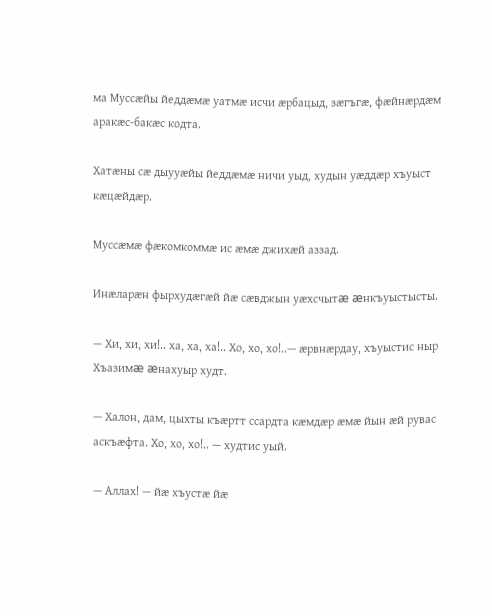ма Муссæйы йеддæмæ уатмæ исчи æрбацыд, зæгъгæ, фæйнæрдæм аракæс-бакæс кодта.

Хатæны сæ дыууæйы йеддæмæ ничи уыд, худын уæддæр хъуыст кæцæйдæр.

Муссæмæ фæкомкоммæ ис æмæ джихæй аззад.

Инæларæн фырхудæгæй йæ сæвджын уæхсчытæ æнкъуыстысты.

— Хи, хи, хи!.. ха, ха, ха!.. Хо, хо, хо!..— æрвнæрдау, хъуыстис ныр Хъазимæ æнахуыр худт.

— Халон, дам, цыхты къæртт ссардта кæмдæр æмæ йын æй рувас аскъæфта. Хо, хо, хо!.. — худтис уый.

— Аллах! — йæ хъустæ йæ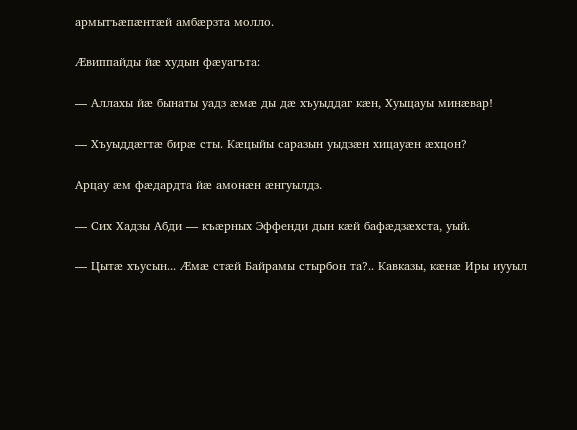армытъæпæнтæй амбæрзта молло.

Æвиппайды йæ худын фæуагъта:

— Аллахы йæ бынаты уадз æмæ ды дæ хъуыддаг кæн, Хуыцауы минæвар!

— Хъуыддæгтæ бирæ сты. Кæцыйы саразын уыдзæн хицауæн æхцон?

Арцау æм фæдардта йæ амонæн æнгуылдз.

— Сих Хадзы Абди — къæрных Эффенди дын кæй бафæдзæхста, уый.

— Цытæ хъусын... Æмæ стæй Байрамы стырбон та?.. Кавказы, кæнæ Иры иууыл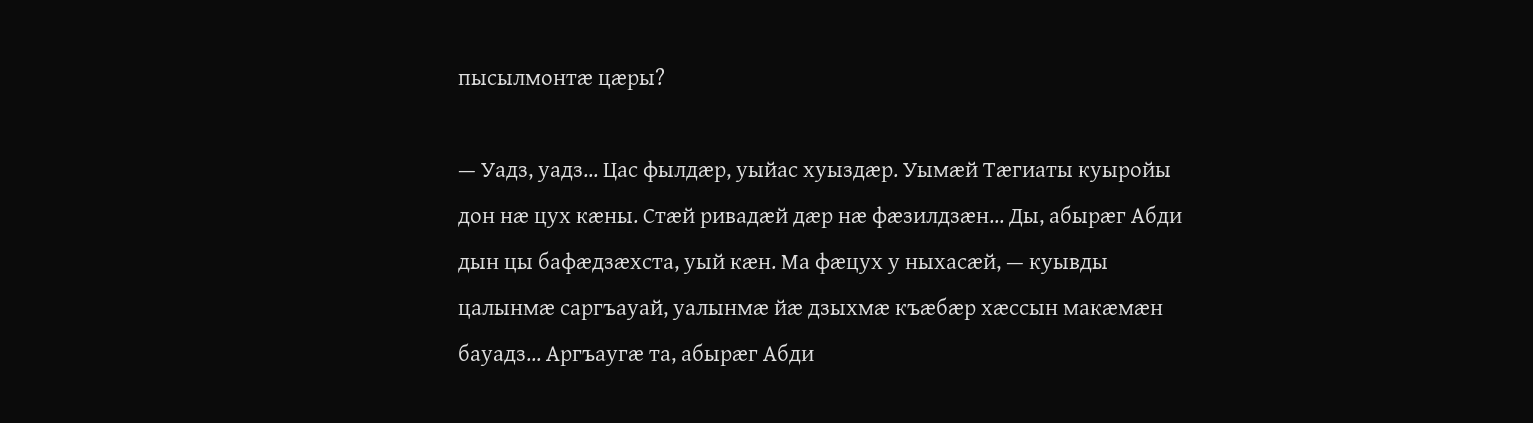пысылмонтæ цæры?

— Уадз, уадз... Цас фылдæр, уыйас хуыздæр. Уымæй Тæгиаты куыройы дон нæ цух кæны. Стæй ривадæй дæр нæ фæзилдзæн... Ды, абырæг Абди дын цы бафæдзæхста, уый кæн. Ма фæцух у ныхасæй, — куывды цалынмæ саргъауай, уалынмæ йæ дзыхмæ къæбæр хæссын макæмæн бауадз... Аргъаугæ та, абырæг Абди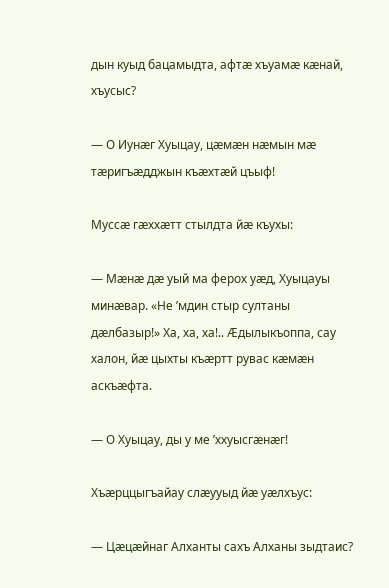дын куыд бацамыдта, афтæ хъуамæ кæнай, хъусыс?

— О Иунæг Хуыцау, цæмæн нæмын мæ тæригъæдджын къæхтæй цъыф!

Муссæ гæххæтт стылдта йæ къухы:

— Мæнæ дæ уый ма ферох уæд, Хуыцауы минæвар. «Не ’мдин стыр султаны дæлбазыр!» Ха, ха, ха!.. Æдылыкъоппа, сау халон, йæ цыхты къæртт рувас кæмæн аскъæфта.

— О Хуыцау, ды у ме ’ххуысгæнæг!

Хъæрццыгъайау слæууыд йæ уæлхъус:

— Цæцæйнаг Алханты сахъ Алханы зыдтаис?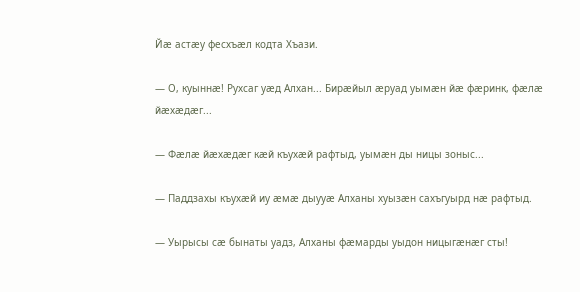Йæ астæу фесхъæл кодта Хъази.

— О, куыннæ! Рухсаг уæд Алхан... Бирæйыл æруад уымæн йæ фæринк, фæлæ йæхæдæг...

— Фæлæ йæхæдæг кæй къухæй рафтыд, уымæн ды ницы зоныс...

— Паддзахы къухæй иу æмæ дыууæ Алханы хуызæн сахъгуырд нæ рафтыд.

— Уырысы сæ бынаты уадз, Алханы фæмарды уыдон ницыгæнæг сты!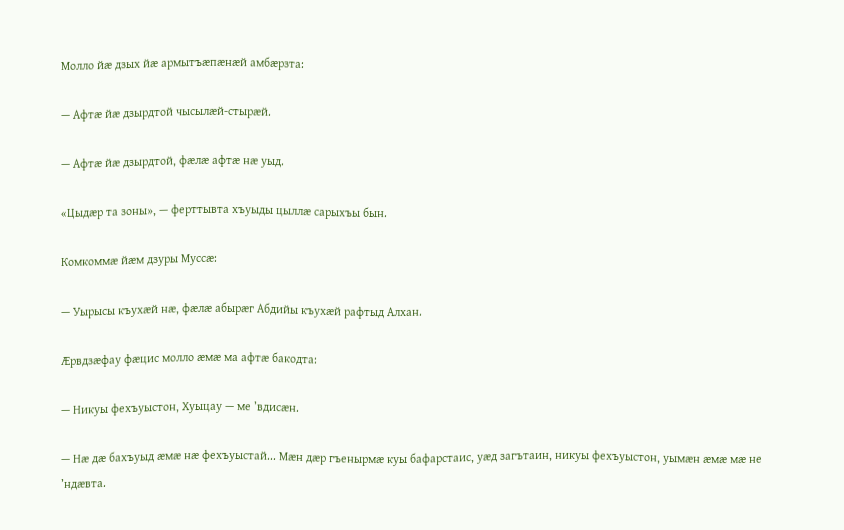Молло йæ дзых йæ армытъæпæнæй амбæрзта:

— Афтæ йæ дзырдтой чысылæй-стырæй.

— Афтæ йæ дзырдтой, фæлæ афтæ нæ уыд.

«Цыдæр та зоны», — ферттывта хъуыды цыллæ сарыхъы бын.

Комкоммæ йæм дзуры Муссæ:

— Уырысы къухæй нæ, фæлæ абырæг Абдийы къухæй рафтыд Алхан.

Æрвдзæфау фæцис молло æмæ ма афтæ бакодта:

— Никуы фехъуыстон, Хуыцау — ме ’вдисæн.

— Нæ дæ бахъуыд æмæ нæ фехъуыстай... Мæн дæр гъенырмæ куы бафарстаис, уæд загътаин, никуы фехъуыстон, уымæн æмæ мæ не ’ндæвта.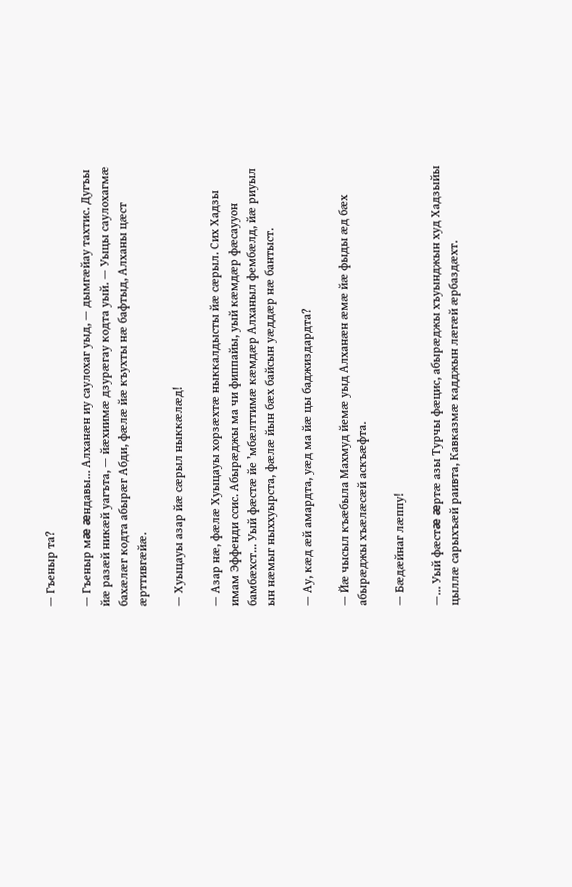— Гъеныр та?

— Гъеныр мæ æндавы... Алханæн иу саулохаг уыд, — дымгæйау тахтис. Дугъы йæ разæй никæй уагъта, — йæхиимæ дзурæгау кодта уый. — Уыцы саулохагмæ бахæлæг кодта абырæг Абди, фæлæ йæ къухты нæ бафтыд, Алханы цæст æрттивгæйæ.

— Хуыцауы азар йæ сæрыл ныккæлæд!

— Азар нæ, фæлæ Хуыцауы хорзæхтæ ныккалдысты йæ сæрыл. Сих Хадзы имам Эффенди ссис. Абырæджы ма чи фиппайы, уый кæмдæр фæсаууон бамбæхст... Уый фæстæ йе ’мбæлттимæ кæмдæр Алханыл фембæлд, йæ риуыл ын нæмыг ныххуырста, фæлæ йын бæх байсын уæддæр нæ бантыст.

— Ау, кæд æй амардта, уæд ма йæ цы баджиздардта?

— Йæ чысыл къæбыла Махмуд йемæ уыд Алханæн æмæ йæ фыды æд бæх абырæджы хъæлæсæй аскъæфта.

— Бæдæйнаг лæппу!

—... Уый фæстæ æртæ азы Турчы фæцис, абырæджы хъуынджын худ Хадзыйы цыллæ сарыхъæй раивта, Кавказмæ кадджын лæгæй æрбаздæхт.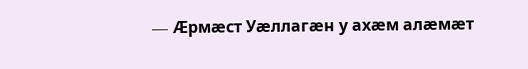— Æрмæст Уæллагæн у ахæм алæмæт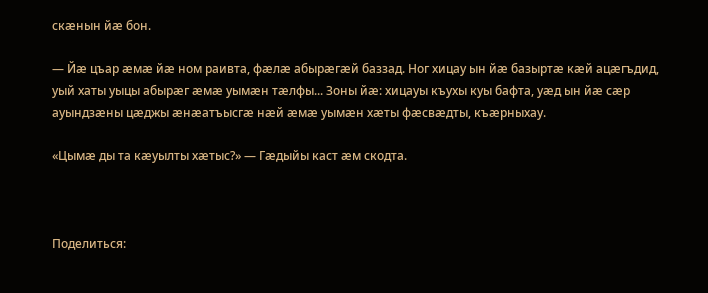скæнын йæ бон.

— Йæ цъар æмæ йæ ном раивта, фæлæ абырæгæй баззад. Ног хицау ын йæ базыртæ кæй ацæгъдид, уый хаты уыцы абырæг æмæ уымæн тæлфы... Зоны йæ: хицауы къухы куы бафта, уæд ын йæ сæр ауындзæны цæджы æнæатъысгæ нæй æмæ уымæн хæты фæсвæдты, къæрныхау.

«Цымæ ды та кæуылты хæтыс?» — Гæдыйы каст æм скодта.



Поделиться: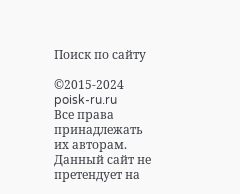Поиск по сайту

©2015-2024 poisk-ru.ru
Все права принадлежать их авторам. Данный сайт не претендует на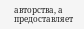авторства, а предоставляет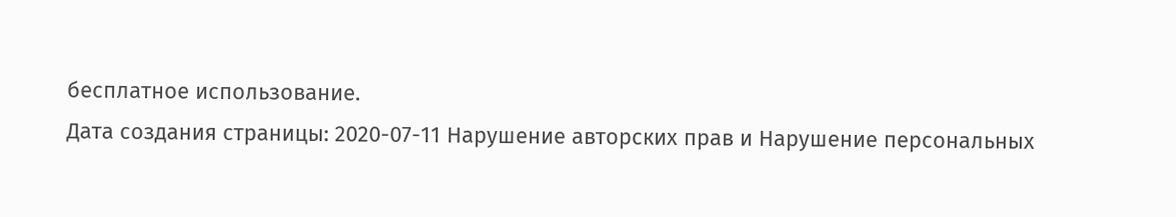бесплатное использование.
Дата создания страницы: 2020-07-11 Нарушение авторских прав и Нарушение персональных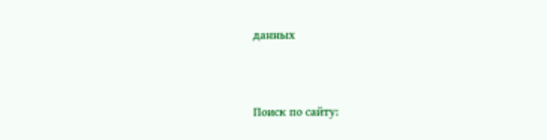данных


Поиск по сайту: